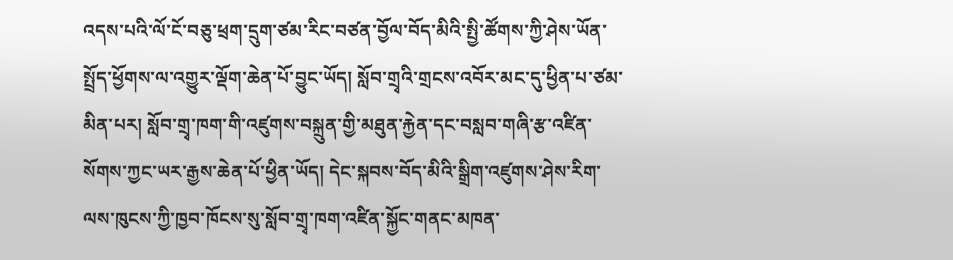འདས་པའི་ལོ་ངོ་བཅུ་ཕྲག་དྲུག་ཙམ་རིང་བཙན་བྱོལ་བོད་མིའི་སྤྱི་ཚོགས་ཀྱི་ཤེས་ཡོན་སྤྲོད་ཕྱོགས་ལ་འགྱུར་ལྡོག་ཆེན་པོ་བྱུང་ཡོད། སློབ་གྲྭའི་གྲངས་འབོར་མང་དུ་ཕྱིན་པ་ཙམ་མིན་པར། སློབ་གྲྭ་ཁག་གི་འཛུགས་བསྐྲུན་གྱི་མཐུན་རྐྱེན་དང་བསླབ་གཞི་རྩ་འཛིན་སོགས་ཀྱང་ཡར་རྒྱས་ཆེན་པོ་ཕྱིན་ཡོད། དེང་སྐབས་བོད་མིའི་སྒྲིག་འཛུགས་ཤེས་རིག་ལས་ཁུངས་ཀྱི་ཁྱབ་ཁོངས་སུ་སློབ་གྲྭ་ཁག་འཛིན་སྐྱོང་གནང་མཁན་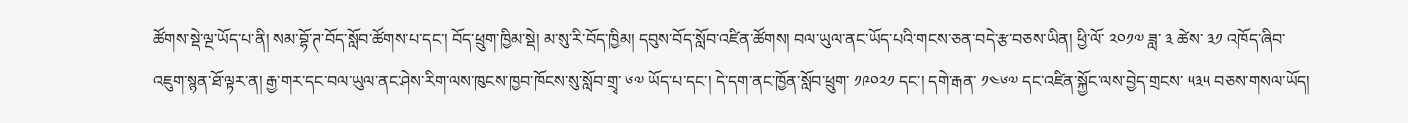ཚོགས་སྡེ་ལྔ་ཡོད་པ་ནི། སམ་བྷོ་ཊ་བོད་སློབ་ཚོགས་པ་དང་། བོད་ཕྲུག་ཁྱིམ་སྡེ། མ་སུ་རི་བོད་ཁྱིམ། དབུས་བོད་སློབ་འཛིན་ཚོགས། བལ་ཡུལ་ནང་ཡོད་པའི་གངས་ཅན་བདེ་རྩ་བཅས་ཡིན། ཕྱི་ལོ་ ༢༠༡༧ ཟླ་ ༣ ཚེས་ ༣༡ འཁོད་ཞིབ་འཇུག་སྙན་ཐོ་ལྟར་ན། རྒྱ་གར་དང་བལ་ཡུལ་ནང་ཤེས་རིག་ལས་ཁུངས་ཁྱབ་ཁོངས་སུ་སློབ་གྲྭ་ ༦༧ ཡོད་པ་དང་། དེ་དག་ནང་ཁྱོན་སློབ་ཕྲུག་ ༡༩༠༢༡ དང་། དགེ་རྒན་ ༡༤༦༧ དང་འཛིན་སྐྱོང་ལས་བྱེད་གྲངས་ ༥༣༥ བཅས་གསལ་ཡོད།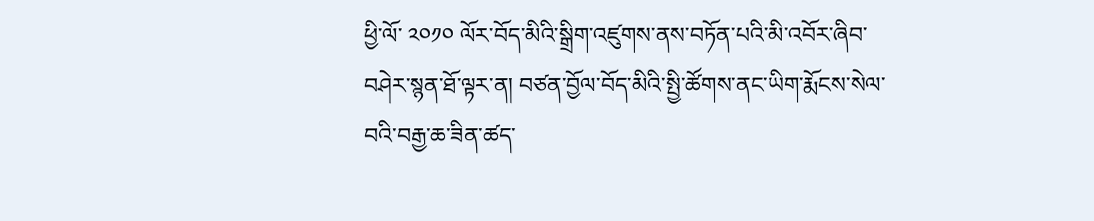ཕྱི་ལོ་ ༢༠༡༠ ལོར་བོད་མིའི་སྒྲིག་འཛུགས་ནས་བཏོན་པའི་མི་འབོར་ཞིབ་བཤེར་སྙན་ཐོ་ལྟར་ན། བཙན་བྱོལ་བོད་མིའི་སྤྱི་ཚོགས་ནང་ཡིག་རྨོངས་སེལ་བའི་བརྒྱ་ཆ་ཟིན་ཚད་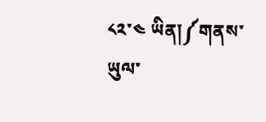༨༢་༤ ཡིན།༼གནས་ཡུལ་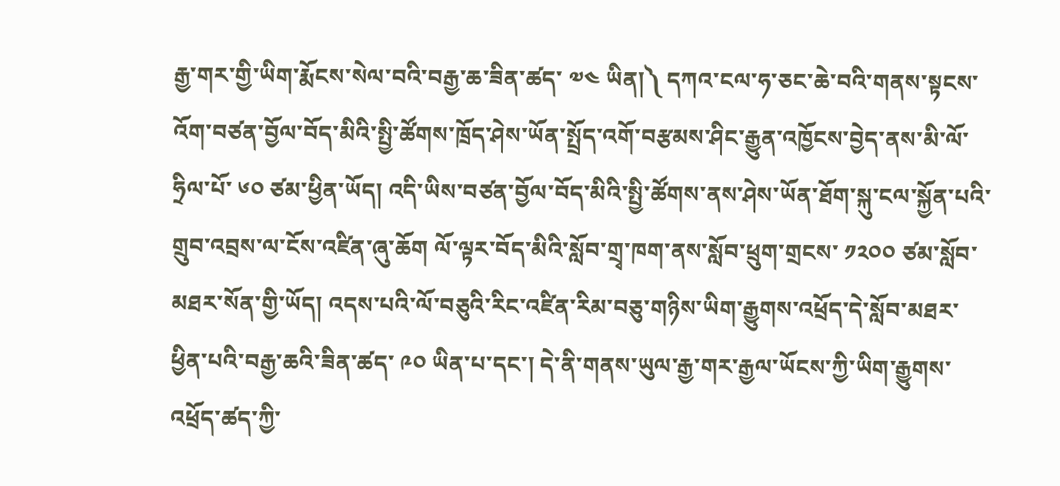རྒྱ་གར་གྱི་ཡིག་རྨོངས་སེལ་བའི་བརྒྱ་ཆ་ཟིན་ཚད་ ༧༤ ཡིན།༽ དཀའ་ངལ་ཧ་ཅང་ཆེ་བའི་གནས་སྟངས་འོག་བཙན་བྱོལ་བོད་མིའི་སྤྱི་ཚོགས་ཁྲོད་ཤེས་ཡོན་སྤྲོད་འགོ་བརྩམས་ཤིང་རྒྱུན་འཁྱོངས་བྱེད་ནས་མི་ལོ་ཧྲིལ་པོ་ ༦༠ ཙམ་ཕྱིན་ཡོད། འདི་ཡིས་བཙན་བྱོལ་བོད་མིའི་སྤྱི་ཚོགས་ནས་ཤེས་ཡོན་ཐོག་སྐུ་ངལ་སྐྱོན་པའི་གྲུབ་འབྲས་ལ་ངོས་འཛིན་ཞུ་ཆོག ལོ་ལྟར་བོད་མིའི་སློབ་གྲྭ་ཁག་ནས་སློབ་ཕྲུག་གྲངས་ ༡༢༠༠ ཙམ་སློབ་མཐར་སོན་གྱི་ཡོད། འདས་པའི་ལོ་བཅུའི་རིང་འཛིན་རིམ་བཅུ་གཉིས་ཡིག་རྒྱུགས་འཕྲོད་དེ་སློབ་མཐར་ཕྱིན་པའི་བརྒྱ་ཆའི་ཟིན་ཚད་ ༩༠ ཡིན་པ་དང་། དེ་ནི་གནས་ཡུལ་རྒྱ་གར་རྒྱལ་ཡོངས་ཀྱི་ཡིག་རྒྱུགས་འཕྲོད་ཚད་ཀྱི་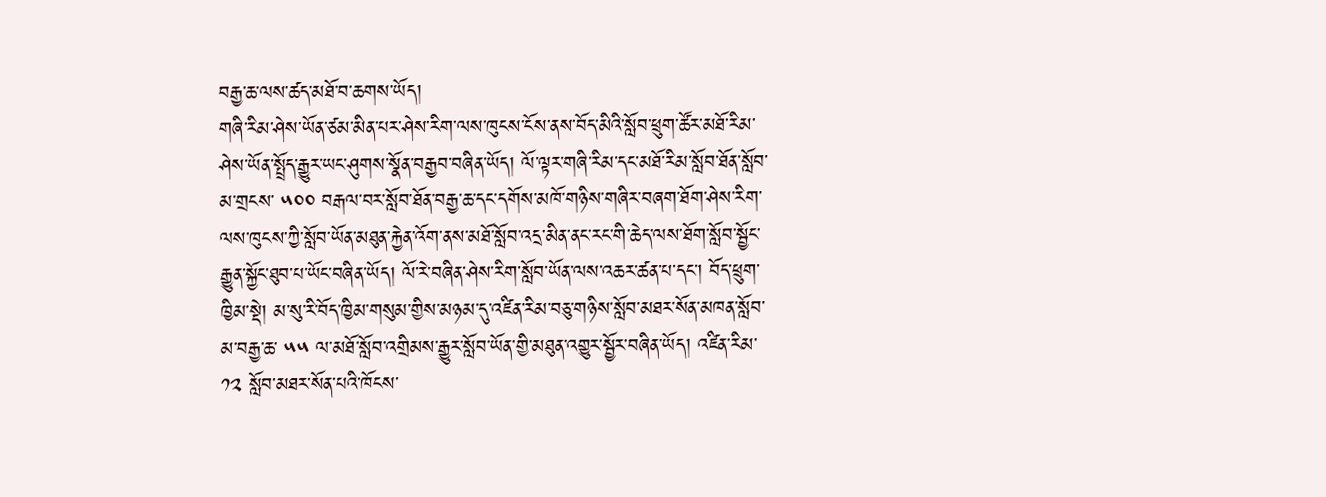བརྒྱ་ཆ་ལས་ཚད་མཐོ་བ་ཆགས་ཡོད།
གཞི་རིམ་ཤེས་ཡོན་ཙམ་མིན་པར་ཤེས་རིག་ལས་ཁུངས་ངོས་ནས་བོད་མིའི་སློབ་ཕྲུག་ཚོར་མཐོ་རིམ་ཤེས་ཡོན་སྤྲོད་རྒྱུར་ཡང་ཤུགས་སྣོན་བརྒྱབ་བཞིན་ཡོད། ལོ་ལྟར་གཞི་རིམ་དང་མཐོ་རིམ་སློབ་ཐོན་སློབ་མ་གྲངས་ ༥༠༠ བརྒལ་བར་སློབ་ཐོན་བརྒྱ་ཆ་དང་དགོས་མཁོ་གཉིས་གཞིར་བཞག་ཐོག་ཤེས་རིག་ལས་ཁུངས་ཀྱི་སློབ་ཡོན་མཐུན་རྐྱེན་འོག་ནས་མཐོ་སློབ་འདྲ་མིན་ནང་རང་གི་ཆེད་ལས་ཐོག་སློབ་སྦྱོང་རྒྱུན་སྐྱོང་ཐུབ་པ་ཡོང་བཞིན་ཡོད། ལོ་རེ་བཞིན་ཤེས་རིག་སློབ་ཡོན་ལས་འཆར་ཚན་པ་དང་། བོད་ཕྲུག་ཁྱིམ་སྡེ། མ་སུ་རི་བོད་ཁྱིམ་གསུམ་གྱིས་མཉམ་དུ་འཛིན་རིམ་བཅུ་གཉིས་སློབ་མཐར་སོན་མཁན་སློབ་མ་བརྒྱ་ཆ་ ༥༥ ལ་མཐོ་སློབ་འགྲིམས་རྒྱུར་སློབ་ཡོན་གྱི་མཐུན་འགྱུར་སྦྱོར་བཞིན་ཡོད། འཛིན་རིམ་ ༡༢ སློབ་མཐར་སོན་པའི་ཁོངས་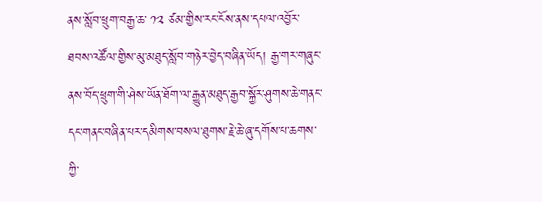ནས་སློབ་ཕྲུག་བརྒྱ་ཆ་ ༡༢ ཙམ་གྱིས་རང་ངོས་ནས་དཔལ་འབྱོར་ཐབས་འཚོལ་གྱིས་མུ་མཐུད་སློབ་གཉེར་བྱེད་བཞིན་ཡོད། རྒྱ་གར་གཞུང་ནས་བོད་ཕྲུག་གི་ཤེས་ཡོན་ཐོག་ལ་རྒྱུན་མཐུད་རྒྱབ་སྐྱོར་ཤུགས་ཆེ་གནང་དང་གནང་བཞིན་པར་དམིགས་བསལ་ཐུགས་རྗེ་ཆེ་ཞུ་དགོས་པ་ཆགས་ཀྱི་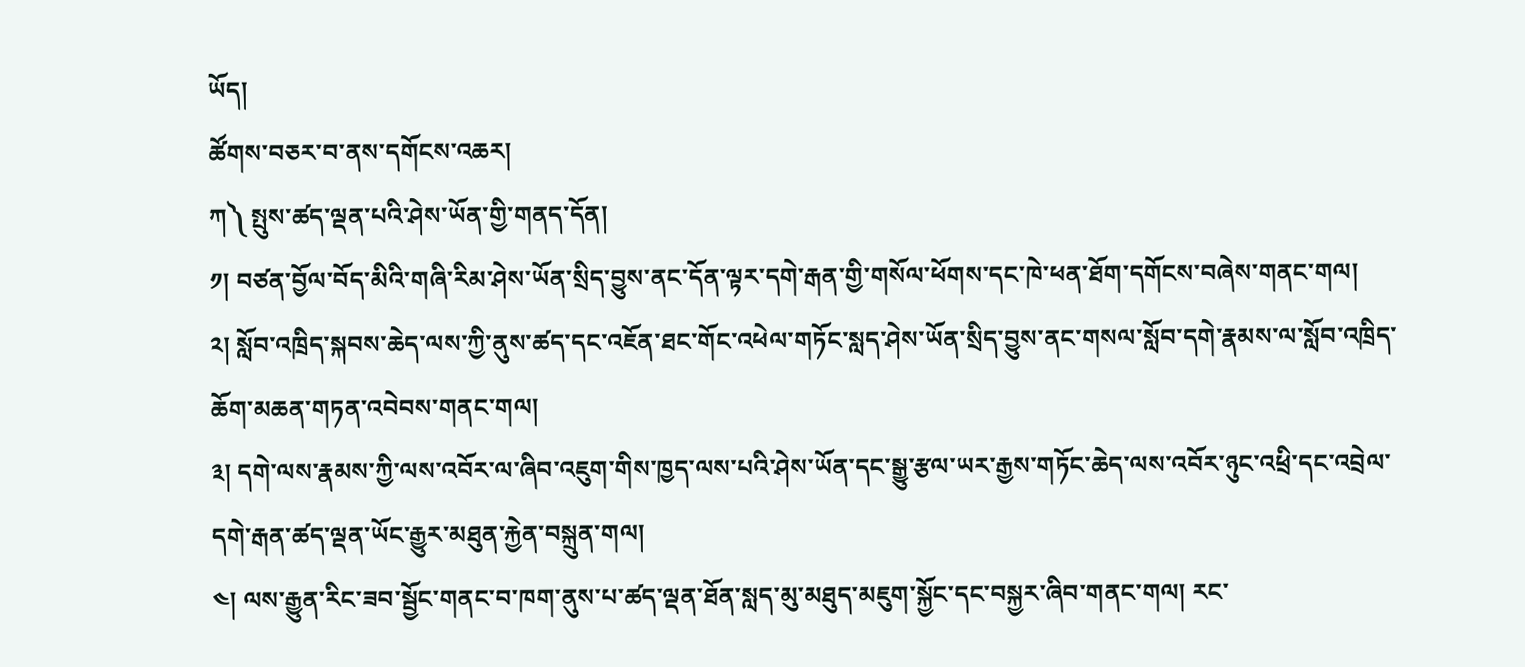ཡོད།
ཚོགས་བཅར་བ་ནས་དགོངས་འཆར།
ཀ༽ སྤུས་ཚད་ལྡན་པའི་ཤེས་ཡོན་གྱི་གནད་དོན།
༡། བཙན་བྱོལ་བོད་མིའི་གཞི་རིམ་ཤེས་ཡོན་སྲིད་བྱུས་ནང་དོན་ལྟར་དགེ་རྒན་གྱི་གསོལ་ཕོགས་དང་ཁེ་ཕན་ཐོག་དགོངས་བཞེས་གནང་གལ།
༢། སློབ་འཁྲིད་སྐབས་ཆེད་ལས་ཀྱི་ནུས་ཚད་དང་འཇོན་ཐང་གོང་འཕེལ་གཏོང་སླད་ཤེས་ཡོན་སྲིད་བྱུས་ནང་གསལ་སློབ་དགེ་རྣམས་ལ་སློབ་འཁྲིད་ཆོག་མཆན་གཏན་འབེབས་གནང་གལ།
༣། དགེ་ལས་རྣམས་ཀྱི་ལས་འབོར་ལ་ཞིབ་འཇུག་གིས་ཁྱད་ལས་པའི་ཤེས་ཡོན་དང་སྒྱུ་རྩལ་ཡར་རྒྱས་གཏོང་ཆེད་ལས་འབོར་ཉུང་འཕྲི་དང་འབྲེལ་དགེ་རྒན་ཚད་ལྡན་ཡོང་རྒྱུར་མཐུན་རྐྱེན་བསྐྲུན་གལ།
༤། ལས་རྒྱུན་རིང་ཟབ་སྦྱོང་གནང་བ་ཁག་ནུས་པ་ཚད་ལྡན་ཐོན་སླད་མུ་མཐུད་མཇུག་སྐྱོང་དང་བསྐྱར་ཞིབ་གནང་གལ། རང་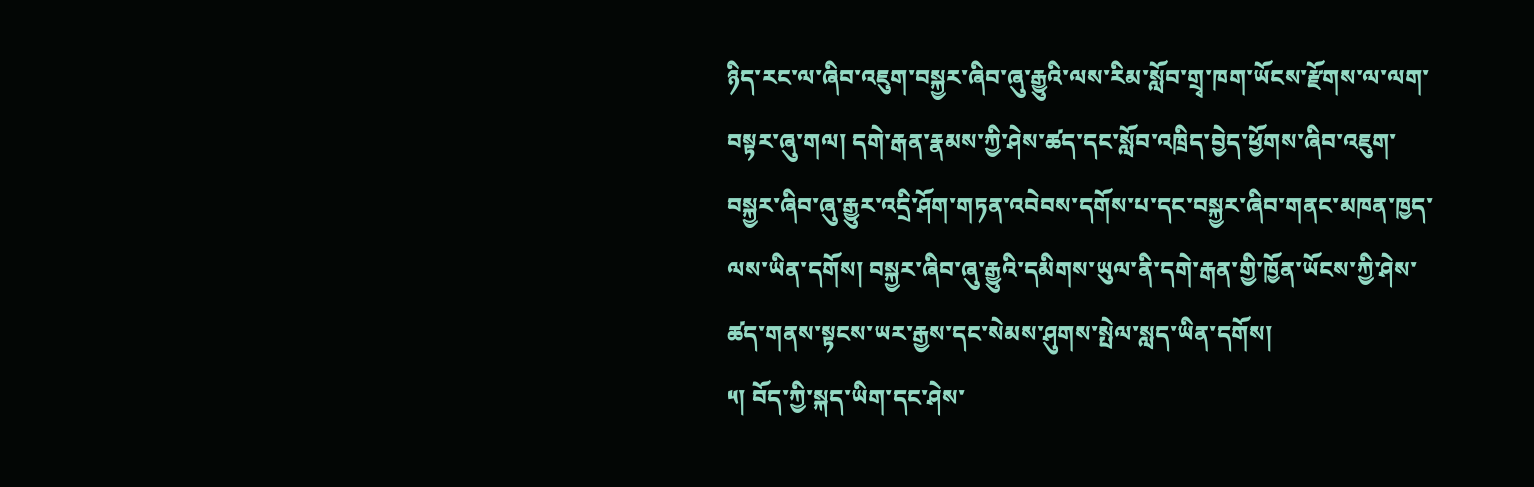ཉིད་རང་ལ་ཞིབ་འཇུག་བསྐྱར་ཞིབ་ཞུ་རྒྱུའི་ལས་རིམ་སློབ་གྲྭ་ཁག་ཡོངས་རྫོགས་ལ་ལག་བསྟར་ཞུ་གལ། དགེ་རྒན་རྣམས་ཀྱི་ཤེས་ཚད་དང་སློབ་འཁྲིད་བྱེད་ཕྱོགས་ཞིབ་འཇུག་བསྐྱར་ཞིབ་ཞུ་རྒྱུར་འདྲི་ཤོག་གཏན་འབེབས་དགོས་པ་དང་བསྐྱར་ཞིབ་གནང་མཁན་ཁྱད་ལས་ཡིན་དགོས། བསྐྱར་ཞིབ་ཞུ་རྒྱུའི་དམིགས་ཡུལ་ནི་དགེ་རྒན་གྱི་ཁྱོན་ཡོངས་ཀྱི་ཤེས་ཚད་གནས་སྟངས་ཡར་རྒྱས་དང་སེམས་ཤུགས་སྤེལ་སླད་ཡིན་དགོས།
༥། བོད་ཀྱི་སྐད་ཡིག་དང་ཤེས་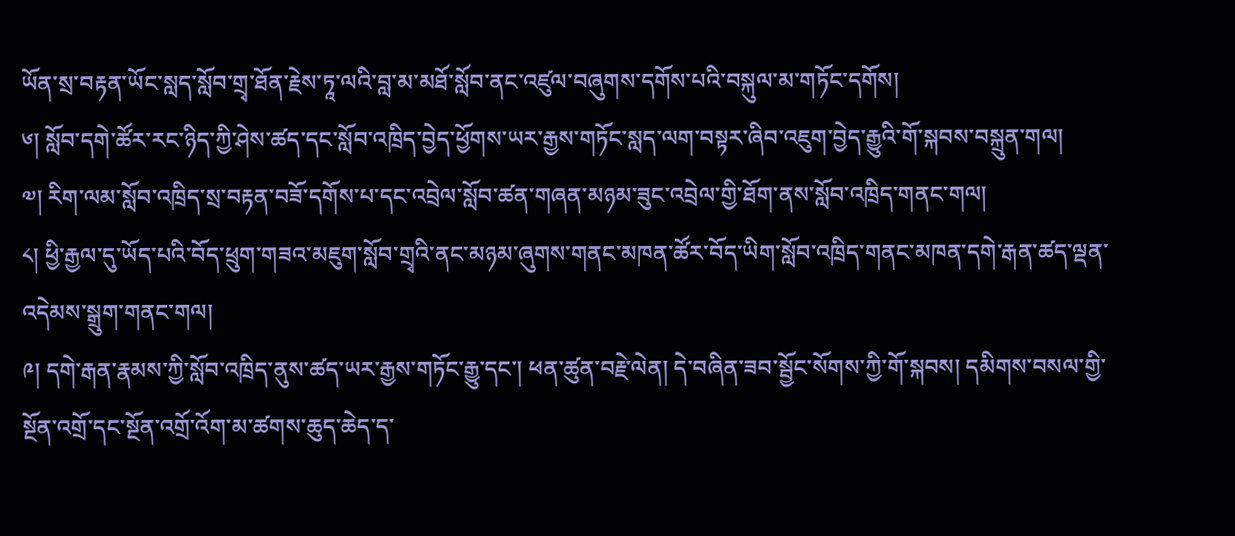ཡོན་སྲ་བརྟན་ཡོང་སླད་སློབ་གྲྭ་ཐོན་རྗེས་ཏཱ་ལའི་བླ་མ་མཐོ་སློབ་ནང་འཛུལ་བཞུགས་དགོས་པའི་བསྐུལ་མ་གཏོང་དགོས།
༦། སློབ་དགེ་ཚོར་རང་ཉིད་ཀྱི་ཤེས་ཚད་དང་སློབ་འཁྲིད་བྱེད་ཕྱོགས་ཡར་རྒྱས་གཏོང་སླད་ལག་བསྟར་ཞིབ་འཇུག་བྱེད་རྒྱུའི་གོ་སྐབས་བསྐྲུན་གལ།
༧། རིག་ལམ་སློབ་འཁྲིད་སྲ་བརྟན་བཟོ་དགོས་པ་དང་འབྲེལ་སློབ་ཚན་གཞན་མཉམ་ཟུང་འབྲེལ་གྱི་ཐོག་ནས་སློབ་འཁྲིད་གནང་གལ།
༨། ཕྱི་རྒྱལ་དུ་ཡོད་པའི་བོད་ཕྲུག་གཟའ་མཇུག་སློབ་གྲྭའི་ནང་མཉམ་ཞུགས་གནང་མཁན་ཚོར་བོད་ཡིག་སློབ་འཁྲིད་གནང་མཁན་དགེ་རྒན་ཚད་ལྡན་འདེམས་སྒྲུག་གནང་གལ།
༩། དགེ་རྒན་རྣམས་ཀྱི་སློབ་འཁྲིད་ནུས་ཚད་ཡར་རྒྱས་གཏོང་རྒྱུ་དང་། ཕན་ཚུན་བརྗེ་ལེན། དེ་བཞིན་ཟབ་སྦྱོང་སོགས་ཀྱི་གོ་སྐབས། དམིགས་བསལ་གྱི་སྔོན་འགྲོ་དང་སྔོན་འགྲོ་འོག་མ་ཚགས་ཆུད་ཆེད་ད་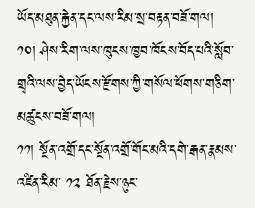ཡོད་མཐུན་རྐྱེན་དང་ལས་རིམ་སྲ་བརྟན་བཟོ་གལ།
༡༠། ཤེས་རིག་ལས་ཁུངས་ཁྱབ་ཁོངས་བོད་པའི་སློབ་གྲྭའི་ལས་བྱེད་ཡོངས་རྫོགས་ཀྱི་གསོལ་ཕོགས་གཅིག་མཚུངས་བཟོ་གལ།
༡༡། སྔོན་འགྲོ་དང་སྔོན་འགྲོ་གོང་མའི་དགེ་རྒན་རྣམས་འཛིན་རིམ་ ༡༢ ཐོན་རྗེས་ཉུང་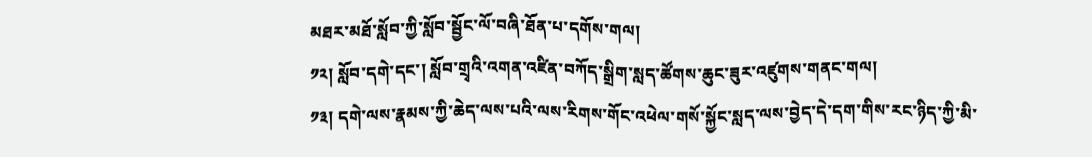མཐར་མཐོ་སློབ་ཀྱི་སློབ་སྦྱོང་ལོ་བཞི་ཐོན་པ་དགོས་གལ།
༡༢། སློབ་དགེ་དང་། སློབ་གྲྭའི་འགན་འཛིན་བཀོད་སྒྲིག་སླད་ཚོགས་ཆུང་ཟུར་འཛུགས་གནང་གལ།
༡༣། དགེ་ལས་རྣམས་ཀྱི་ཆེད་ལས་པའི་ལས་རིགས་གོང་འཕེལ་གསོ་སྐྱོང་སླད་ལས་བྱེད་དེ་དག་གིས་རང་ཉིད་ཀྱི་མི་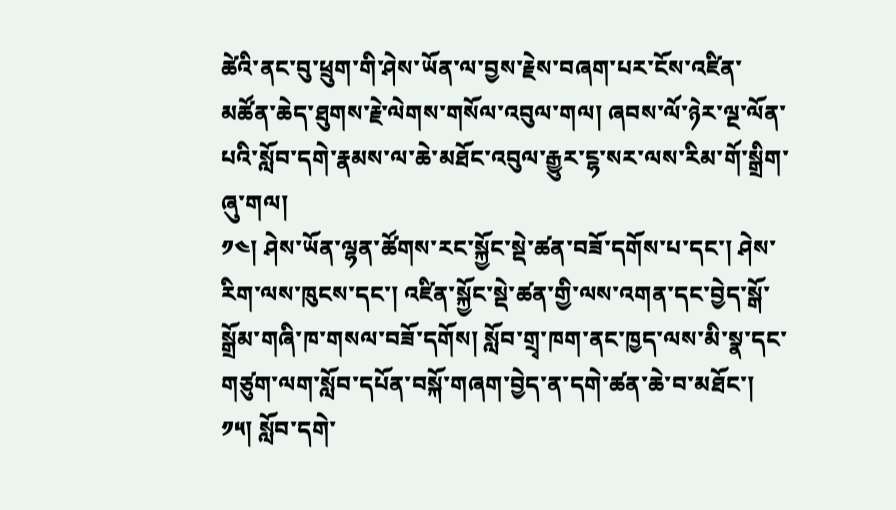ཚེའི་ནང་བུ་ཕྲུག་གི་ཤེས་ཡོན་ལ་བྱས་རྗེས་བཞག་པར་ངོས་འཛིན་མཚོན་ཆེད་ཐུགས་རྗེ་ལེགས་གསོལ་འབུལ་གལ། ཞབས་ལོ་ཉེར་ལྔ་ལོན་པའི་སློབ་དགེ་རྣམས་ལ་ཆེ་མཐོང་འབུལ་རྒྱུར་ངྷ་སར་ལས་རིམ་གོ་སྒྲིག་ཞུ་གལ།
༡༤། ཤེས་ཡོན་ལྷན་ཚོགས་རང་སྐྱོང་སྡེ་ཚན་བཟོ་དགོས་པ་དང་། ཤེས་རིག་ལས་ཁུངས་དང་། འཛིན་སྐྱོང་སྡེ་ཚན་གྱི་ལས་འགན་དང་བྱེད་སྒོ་སྒྲོམ་གཞི་ཁ་གསལ་བཟོ་དགོས། སློབ་གྲྭ་ཁག་ནང་ཁྱད་ལས་མི་སྣ་དང་གཙུག་ལག་སློབ་དཔོན་བསྐོ་གཞག་བྱེད་ན་དགེ་ཚན་ཆེ་བ་མཐོང་།
༡༥། སློབ་དགེ་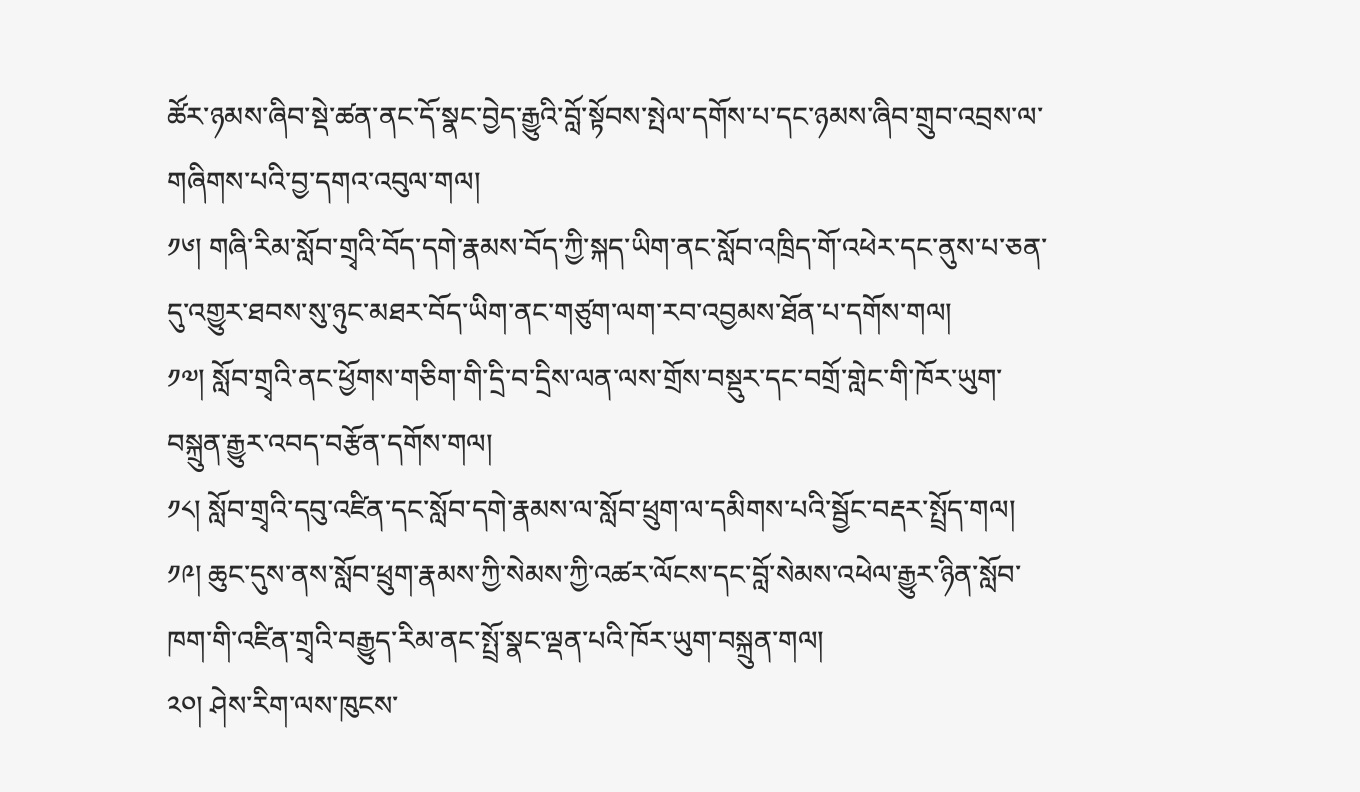ཚོར་ཉམས་ཞིབ་སྡེ་ཚན་ནང་དོ་སྣང་བྱེད་རྒྱུའི་བློ་སྟོབས་སྤེལ་དགོས་པ་དང་ཉམས་ཞིབ་གྲུབ་འབྲས་ལ་གཞིགས་པའི་བྱ་དགའ་འབུལ་གལ།
༡༦། གཞི་རིམ་སློབ་གྲྭའི་བོད་དགེ་རྣམས་བོད་ཀྱི་སྐད་ཡིག་ནང་སློབ་འཁྲིད་གོ་འཕེར་དང་ནུས་པ་ཅན་དུ་འགྱུར་ཐབས་སུ་ཉུང་མཐར་བོད་ཡིག་ནང་གཙུག་ལག་རབ་འབྱམས་ཐོན་པ་དགོས་གལ།
༡༧། སློབ་གྲྭའི་ནང་ཕྱོགས་གཅིག་གི་དྲི་བ་དྲིས་ལན་ལས་གྲོས་བསྡུར་དང་བགྲོ་གླེང་གི་ཁོར་ཡུག་བསྐྲུན་རྒྱུར་འབད་བརྩོན་དགོས་གལ།
༡༨། སློབ་གྲྭའི་དབུ་འཛིན་དང་སློབ་དགེ་རྣམས་ལ་སློབ་ཕྲུག་ལ་དམིགས་པའི་སྦྱོང་བརྡར་སྤྲོད་གལ།
༡༩། ཆུང་དུས་ནས་སློབ་ཕྲུག་རྣམས་ཀྱི་སེམས་ཀྱི་འཚར་ལོངས་དང་བློ་སེམས་འཕེལ་རྒྱུར་ཉིན་སློབ་ཁག་གི་འཛིན་གྲྭའི་བརྒྱུད་རིམ་ནང་སྤྲོ་སྣང་ལྡན་པའི་ཁོར་ཡུག་བསྐྲུན་གལ།
༢༠། ཤེས་རིག་ལས་ཁུངས་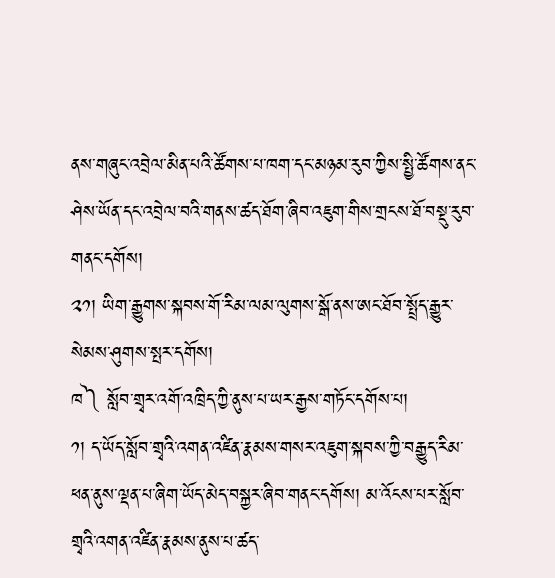ནས་གཞུང་འབྲེལ་མིན་པའི་ཚོགས་པ་ཁག་དང་མཉམ་རུབ་ཀྱིས་སྤྱི་ཚོགས་ནང་ཤེས་ཡོན་དང་འབྲེལ་བའི་གནས་ཚད་ཐོག་ཞིབ་འཇུག་གིས་གྲངས་ཐོ་བསྡུ་རུབ་གནང་དགོས།
༢༡། ཡིག་རྒྱུགས་སྐབས་གོ་རིམ་ལམ་ལུགས་སྒོ་ནས་ཨང་ཐོབ་སྤྲོད་རྒྱུར་སེམས་ཤུགས་སྤར་དགོས།
ཁ༽ སློབ་གྲྭར་འགོ་འཁྲིད་ཀྱི་ནུས་པ་ཡར་རྒྱས་གཏོང་དགོས་པ།
༡། ད་ཡོད་སློབ་གྲྭའི་འགན་འཛིན་རྣམས་གསར་འཇུག་སྐབས་ཀྱི་བརྒྱུད་རིམ་ཕན་ནུས་ལྡན་པ་ཞིག་ཡོད་མེད་བསྐྱར་ཞིབ་གནང་དགོས། མ་འོངས་པར་སློབ་གྲྭའི་འགན་འཛིན་རྣམས་ནུས་པ་ཚད་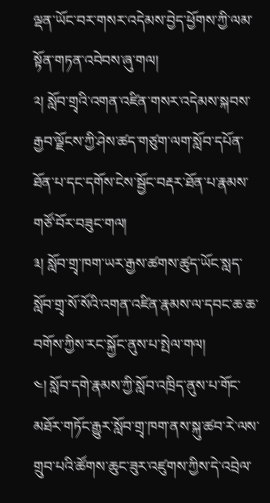ལྡན་ཡོང་བར་གསར་འདེམས་བྱེད་ཕྱོགས་ཀྱི་ལམ་སྟོན་གཏན་འབེབས་ཞུ་གལ།
༢། སློབ་གྲྭའི་འགན་འཛིན་གསར་འདེམས་སྐབས་རྒྱབ་ལྗོངས་ཀྱི་ཤེས་ཚད་གཙུག་ལག་སློབ་དཔོན་ཐོན་པ་དང་དགོས་ངེས་སྦྱོང་བརྡར་ཐོན་པ་རྣམས་གཙོ་བོར་བཟུང་གལ།
༣། སློབ་གྲྭ་ཁག་ཡར་རྒྱས་ཚགས་ཚུད་ཡོང་སླད་སློབ་གྲྭ་སོ་སོའི་འགན་འཛིན་རྣམས་ལ་དབང་ཆ་ཆ་བགོས་ཀྱིས་རང་སྐྱོང་ནུས་པ་སྤེལ་གལ།
༤། སློབ་དགེ་རྣམས་ཀྱི་སློབ་འཁྲིད་ནུས་པ་གོང་མཐོར་གཏོང་རྒྱུར་སློབ་གྲྭ་ཁག་ནས་སྐུ་ཚབ་རེ་ལས་གྲུབ་པའི་ཚོགས་ཆུང་ཟུར་འཛུགས་ཀྱིས་དེ་འབྲེལ་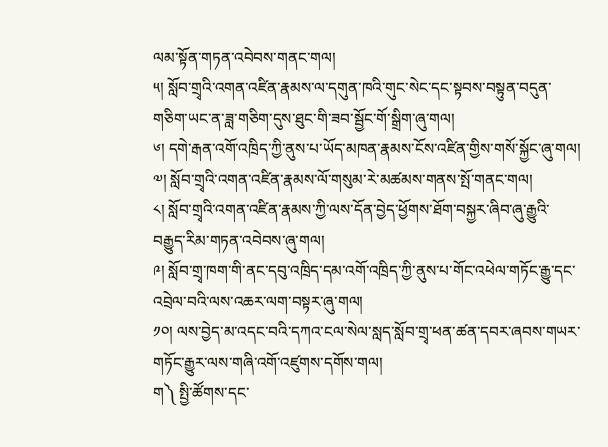ལམ་སྟོན་གཏན་འབེབས་གནང་གལ།
༥། སློབ་གྲྭའི་འགན་འཛིན་རྣམས་ལ་དགུན་ཁའི་གུང་སེང་དང་སྟབས་བསྟུན་བདུན་གཅིག་ཡང་ན་ཟླ་གཅིག་དུས་ཐུང་གི་ཟབ་སྦྱོང་གོ་སྒྲིག་ཞུ་གལ།
༦། དགེ་རྒན་འགོ་འཁྲིད་ཀྱི་ནུས་པ་ཡོད་མཁན་རྣམས་ངོས་འཛིན་གྱིས་གསོ་སྐྱོང་ཞུ་གལ།
༧། སློབ་གྲྭའི་འགན་འཛིན་རྣམས་ལོ་གསུམ་རེ་མཚམས་གནས་སྤོ་གནང་གལ།
༨། སློབ་གྲྭའི་འགན་འཛིན་རྣམས་ཀྱི་ལས་དོན་བྱེད་ཕྱོགས་ཐོག་བསྐྱར་ཞིབ་ཞུ་རྒྱུའི་བརྒྱུད་རིམ་གཏན་འབེབས་ཞུ་གལ།
༩། སློབ་གྲྭ་ཁག་གི་ནང་དབུ་འཁྲིད་དམ་འགོ་འཁྲིད་ཀྱི་ནུས་པ་གོང་འཕེལ་གཏོང་རྒྱུ་དང་འབྲེལ་བའི་ལས་འཆར་ལག་བསྟར་ཞུ་གལ།
༡༠། ལས་བྱེད་མ་འདང་བའི་དཀའ་ངལ་སེལ་སླད་སློབ་གྲྭ་ཕན་ཚན་དབར་ཞབས་གཡར་གཏོང་རྒྱུར་ལས་གཞི་འགོ་འཛུགས་དགོས་གལ།
ག༽ སྤྱི་ཚོགས་དང་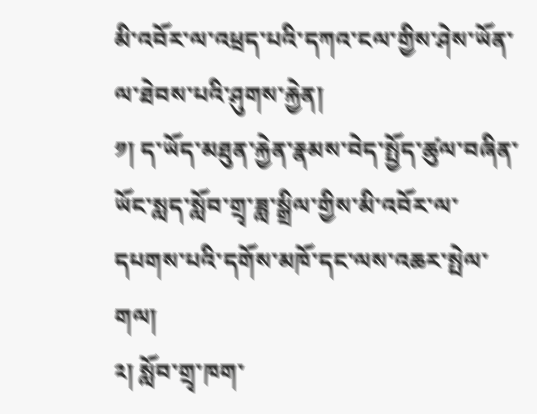མི་འབོར་ལ་འཕྲད་པའི་དཀའ་ངལ་གྱིས་ཤེས་ཡོན་ལ་ཐེབས་པའི་ཤུགས་རྐྱེན།
༡། ད་ཡོད་མཐུན་རྐྱེན་རྣམས་བེད་སྤྱོད་ཚུལ་བཞིན་ཡོང་སླད་སློབ་གྲྭ་ཟླ་སྒྲིལ་གྱིས་མི་འབོར་ལ་དཔགས་པའི་དགོས་མཁོ་དང་ལས་འཆར་སྤེལ་གལ།
༢། སློབ་གྲྭ་ཁག་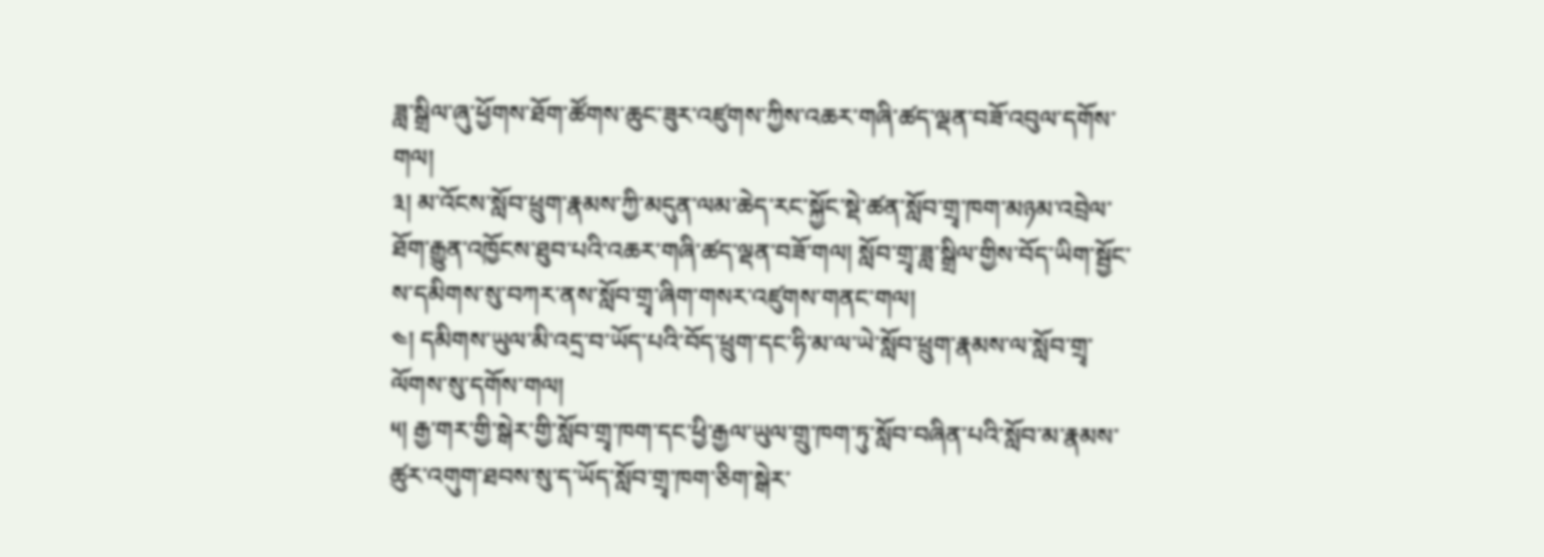ཟླ་སྒྲིལ་ཞུ་ཕྱོགས་ཐོག་ཚོགས་ཆུང་ཟུར་འཛུགས་ཀྱིས་འཆར་གཞི་ཚད་ལྡན་བཟོ་འབུལ་དགོས་གལ།
༣། མ་འོངས་སློབ་ཕྲུག་རྣམས་ཀྱི་མདུན་ལམ་ཆེད་རང་སྐྱོང་སྡེ་ཚན་སློབ་གྲྭ་ཁག་མཉམ་འབྲེལ་ཐོག་རྒྱུན་འཁྱོངས་ཐུབ་པའི་འཆར་གཞི་ཚད་ལྡན་བཟོ་གལ། སློབ་གྲྭ་ཟླ་སྒྲིལ་གྱིས་བོད་ཡིག་སྦྱོང་ས་དམིགས་སུ་བཀར་ནས་སློབ་གྲྭ་ཞིག་གསར་འཛུགས་གནང་གལ།
༤། དམིགས་ཡུལ་མི་འདྲ་བ་ཡོད་པའི་བོད་ཕྲུག་དང་ཧི་མ་ལ་ཡེ་སློབ་ཕྲུག་རྣམས་ལ་སློབ་གྲྭ་ལོགས་སུ་དགོས་གལ།
༥། རྒྱ་གར་གྱི་སྒེར་གྱི་སློབ་གྲྭ་ཁག་དང་ཕྱི་རྒྱལ་ཡུལ་གྲུ་ཁག་ཏུ་སློབ་བཞིན་པའི་སློབ་མ་རྣམས་ཚུར་འགུག་ཐབས་སུ་ད་ཡོད་སློབ་གྲྭ་ཁག་ཅིག་སྒེར་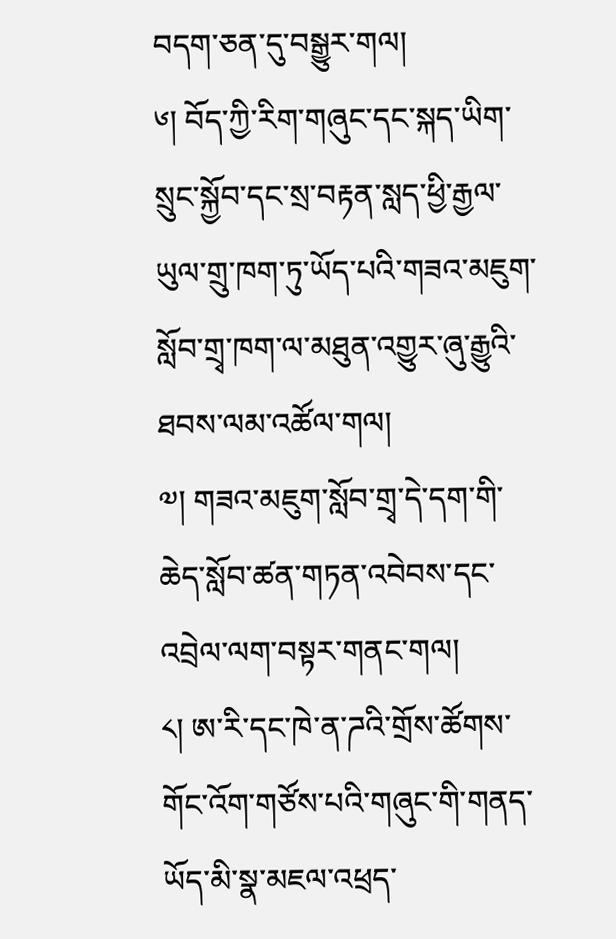བདག་ཅན་དུ་བསྒྱུར་གལ།
༦། བོད་ཀྱི་རིག་གཞུང་དང་སྐད་ཡིག་སྲུང་སྐྱོབ་དང་སྲ་བརྟན་སླད་ཕྱི་རྒྱལ་ཡུལ་གྲུ་ཁག་ཏུ་ཡོད་པའི་གཟའ་མཇུག་སློབ་གྲྭ་ཁག་ལ་མཐུན་འགྱུར་ཞུ་རྒྱུའི་ཐབས་ལམ་འཚོལ་གལ།
༧། གཟའ་མཇུག་སློབ་གྲྭ་དེ་དག་གི་ཆེད་སློབ་ཚན་གཏན་འབེབས་དང་འབྲེལ་ལག་བསྟར་གནང་གལ།
༨། ཨ་རི་དང་ཁེ་ན་ཌའི་གྲོས་ཚོགས་གོང་འོག་གཙོས་པའི་གཞུང་གི་གནད་ཡོད་མི་སྣ་མཇལ་འཕྲད་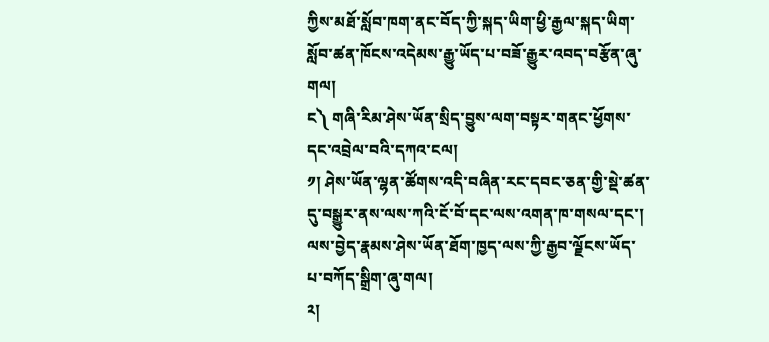ཀྱིས་མཐོ་སློབ་ཁག་ནང་བོད་ཀྱི་སྐད་ཡིག་ཕྱི་རྒྱལ་སྐད་ཡིག་སློབ་ཚན་ཁོངས་འདེམས་རྒྱུ་ཡོད་པ་བཟོ་རྒྱུར་འབད་བརྩོན་ཞུ་གལ།
ང༽ གཞི་རིམ་ཤེས་ཡོན་སྲིད་བྱུས་ལག་བསྟར་གནང་ཕྱོགས་དང་འབྲེལ་བའི་དཀའ་ངལ།
༡། ཤེས་ཡོན་ལྷན་ཚོགས་འདི་བཞིན་རང་དབང་ཅན་གྱི་སྡེ་ཚན་དུ་བསྒྱུར་ནས་ལས་ཀའི་ངོ་བོ་དང་ལས་འགན་ཁ་གསལ་དང་། ལས་བྱེད་རྣམས་ཤེས་ཡོན་ཐོག་ཁྱད་ལས་ཀྱི་རྒྱབ་ལྗོངས་ཡོད་པ་བཀོད་སྒྲིག་ཞུ་གལ།
༢།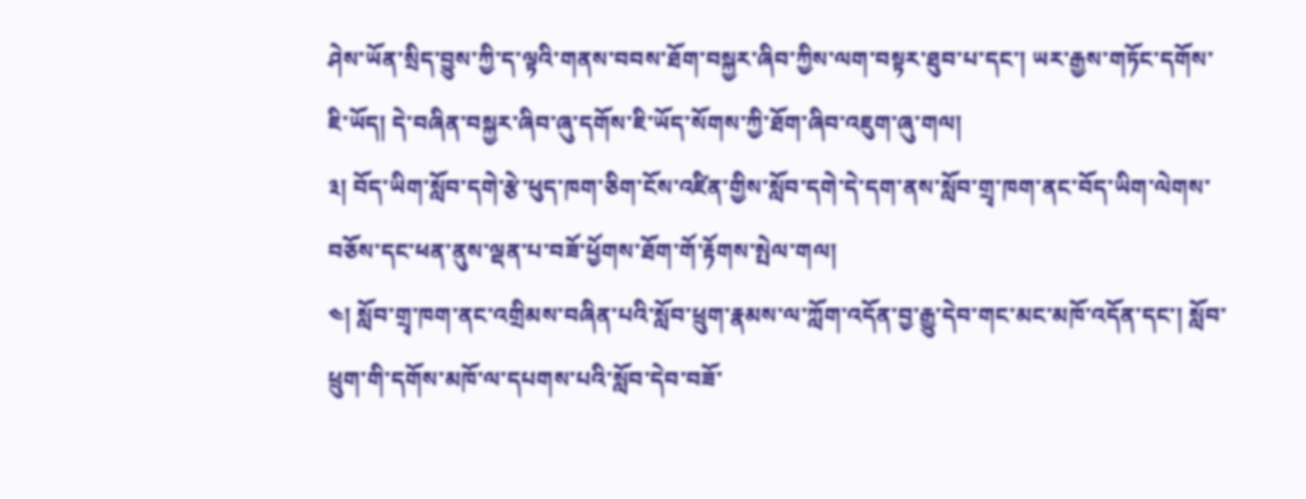ཤེས་ཡོན་སྲིད་བྱུས་ཀྱི་ད་ལྟའི་གནས་བབས་ཐོག་བསྐྱར་ཞིབ་ཀྱིས་ལག་བསྟར་ཐུབ་པ་དང་། ཡར་རྒྱས་གཏོང་དགོས་ཇི་ཡོད། དེ་བཞིན་བསྐྱར་ཞིབ་ཞུ་དགོས་ཇི་ཡོད་སོགས་ཀྱི་ཐོག་ཞིབ་འཇུག་ཞུ་གལ།
༣། བོད་ཡིག་སློབ་དགེ་རྩེ་ཕུད་ཁག་ཅིག་ངོས་འཛིན་གྱིས་སློབ་དགེ་དེ་དག་ནས་སློབ་གྲྭ་ཁག་ནང་བོད་ཡིག་ལེགས་བཅོས་དང་ཕན་ནུས་ལྡན་པ་བཟོ་ཕྱོགས་ཐོག་གོ་རྟོགས་སྤེལ་གལ།
༤། སློབ་གྲྭ་ཁག་ནང་འགྲིམས་བཞིན་པའི་སློབ་ཕྲུག་རྣམས་ལ་ཀློག་འདོན་བྱ་རྒྱུ་དེབ་གང་མང་མཁོ་འདོན་དང་། སློབ་ཕྲུག་གི་དགོས་མཁོ་ལ་དཔགས་པའི་སློབ་དེབ་བཟོ་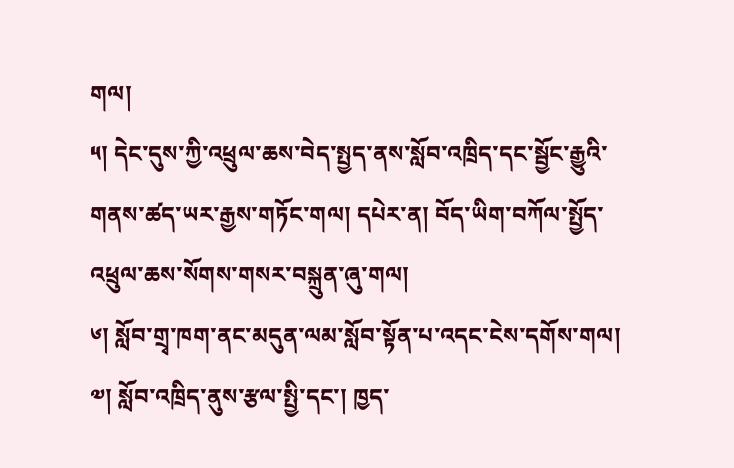གལ།
༥། དེང་དུས་ཀྱི་འཕྲུལ་ཆས་བེད་སྤྱད་ནས་སློབ་འཁྲིད་དང་སྦྱོང་རྒྱུའི་གནས་ཚད་ཡར་རྒྱས་གཏོང་གལ། དཔེར་ན། བོད་ཡིག་བཀོལ་སྤྱོད་འཕྲུལ་ཆས་སོགས་གསར་བསྐྲུན་ཞུ་གལ།
༦། སློབ་གྲྭ་ཁག་ནང་མདུན་ལམ་སློབ་སྟོན་པ་འདང་ངེས་དགོས་གལ།
༧། སློབ་འཁྲིད་ནུས་རྩལ་སྤྱི་དང་། ཁྱད་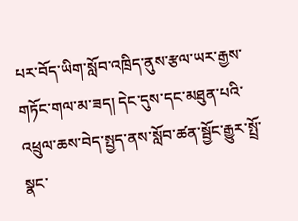པར་བོད་ཡིག་སློབ་འཁྲིད་ནུས་རྩལ་ཡར་རྒྱས་གཏོང་གལ་མ་ཟད། དེང་དུས་དང་མཐུན་པའི་འཕྲུལ་ཆས་བེད་སྤྱད་ནས་སློབ་ཚན་སྦྱོང་རྒྱུར་སྤྲོ་སྣང་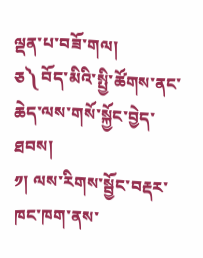ལྡན་པ་བཟོ་གལ།
ཅ༽ བོད་མིའི་སྤྱི་ཚོགས་ནང་ཆེད་ལས་གསོ་སྐྱོང་བྱེད་ཐབས།
༡། ལས་རིགས་སྦྱོང་བརྡར་ཁང་ཁག་ནས་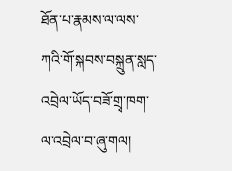ཐོན་པ་རྣམས་ལ་ལས་ཀའི་གོ་སྐབས་བསྐྲུན་སླད་འབྲེལ་ཡོད་བཟོ་གྲྭ་ཁག་ལ་འབྲེལ་བ་ཞུ་གལ།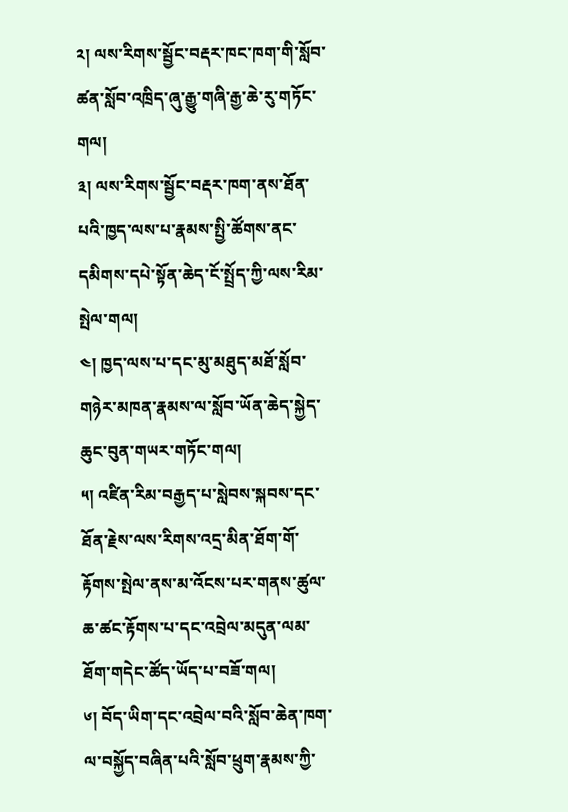༢། ལས་རིགས་སྦྱོང་བརྡར་ཁང་ཁག་གི་སློབ་ཚན་སློབ་འཁྲིད་ཞུ་རྒྱུ་གཞི་རྒྱ་ཆེ་རུ་གཏོང་གལ།
༣། ལས་རིགས་སྦྱོང་བརྡར་ཁག་ནས་ཐོན་པའི་ཁྱད་ལས་པ་རྣམས་སྤྱི་ཚོགས་ནང་དམིགས་དཔེ་སྟོན་ཆེད་ངོ་སྤྲོད་ཀྱི་ལས་རིམ་སྤེལ་གལ།
༤། ཁྱད་ལས་པ་དང་མུ་མཐུད་མཐོ་སློབ་གཉེར་མཁན་རྣམས་ལ་སློབ་ཡོན་ཆེད་སྐྱེད་ཆུང་བུན་གཡར་གཏོང་གལ།
༥། འཛིན་རིམ་བརྒྱད་པ་སླེབས་སྐབས་དང་ཐོན་རྗེས་ལས་རིགས་འདྲ་མིན་ཐོག་གོ་རྟོགས་སྤེལ་ནས་མ་འོངས་པར་གནས་ཚུལ་ཆ་ཚང་རྟོགས་པ་དང་འབྲེལ་མདུན་ལམ་ཐོག་གདེང་ཚོད་ཡོད་པ་བཟོ་གལ།
༦། བོད་ཡིག་དང་འབྲེལ་བའི་སློབ་ཆེན་ཁག་ལ་བསྐྱོད་བཞིན་པའི་སློབ་ཕྲུག་རྣམས་ཀྱི་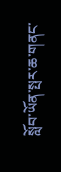སློབ་ཡོན་སྤར་ཆ་གནང་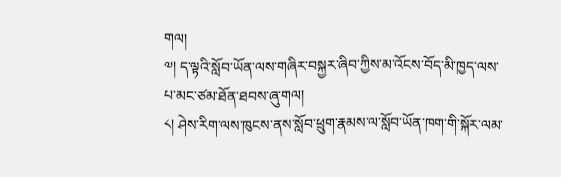གལ།
༧། ད་ལྟའི་སློབ་ཡོན་ལས་གཞིར་བསྐྱར་ཞིབ་ཀྱིས་མ་འོངས་བོད་མི་ཁྱད་ལས་པ་མང་ཙམ་ཐོན་ཐབས་ཞུ་གལ།
༨། ཤེས་རིག་ལས་ཁུངས་ནས་སློབ་ཕྲུག་རྣམས་ལ་སློབ་ཡོན་ཁག་གི་སྐོར་ལམ་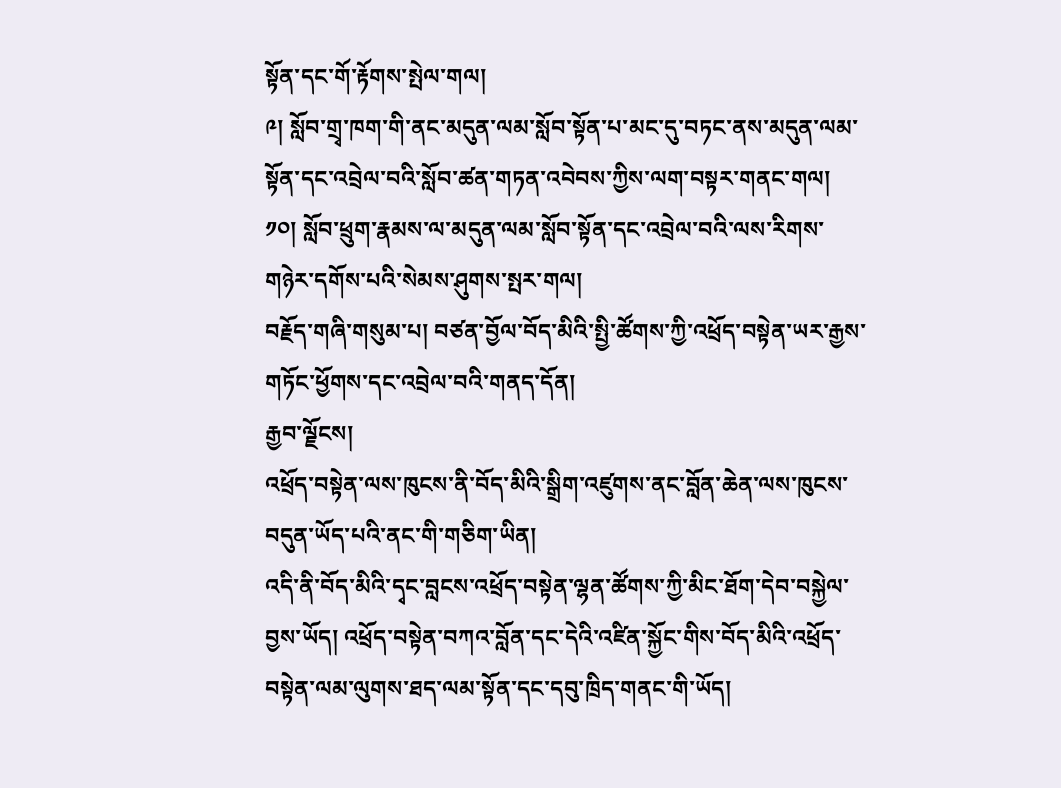སྟོན་དང་གོ་རྟོགས་སྤེལ་གལ།
༩། སློབ་གྲྭ་ཁག་གི་ནང་མདུན་ལམ་སློབ་སྟོན་པ་མང་དུ་བཏང་ནས་མདུན་ལམ་སྟོན་དང་འབྲེལ་བའི་སློབ་ཚན་གཏན་འབེབས་ཀྱིས་ལག་བསྟར་གནང་གལ།
༡༠། སློབ་ཕྲུག་རྣམས་ལ་མདུན་ལམ་སློབ་སྟོན་དང་འབྲེལ་བའི་ལས་རིགས་གཉེར་དགོས་པའི་སེམས་ཤུགས་སྤར་གལ།
བརྗོད་གཞི་གསུམ་པ། བཙན་བྱོལ་བོད་མིའི་སྤྱི་ཚོགས་ཀྱི་འཕྲོད་བསྟེན་ཡར་རྒྱས་གཏོང་ཕྱོགས་དང་འབྲེལ་བའི་གནད་དོན།
རྒྱབ་ལྗོངས།
འཕྲོད་བསྟེན་ལས་ཁུངས་ནི་བོད་མིའི་སྒྲིག་འཛུགས་ནང་བློན་ཆེན་ལས་ཁུངས་བདུན་ཡོད་པའི་ནང་གི་གཅིག་ཡིན།
འདི་ནི་བོད་མིའི་དྭང་བླངས་འཕྲོད་བསྟེན་ལྷན་ཚོགས་ཀྱི་མིང་ཐོག་དེབ་བསྐྱེལ་བྱས་ཡོད། འཕྲོད་བསྟེན་བཀའ་བློན་དང་དེའི་འཛིན་སྐྱོང་གིས་བོད་མིའི་འཕྲོད་བསྟེན་ལམ་ལུགས་ཐད་ལམ་སྟོན་དང་དབུ་ཁྲིད་གནང་གི་ཡོད།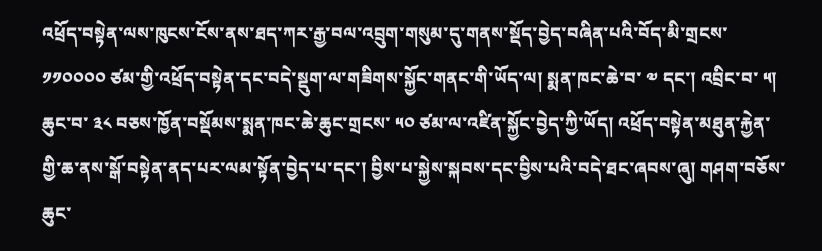འཕྲོད་བསྟེན་ལས་ཁུངས་ངོས་ནས་ཐད་ཀར་རྒྱ་བལ་འབྲུག་གསུམ་དུ་གནས་སྡོད་བྱེད་བཞིན་པའི་བོད་མི་གྲངས་ ༡༡༠༠༠༠ ཙམ་གྱི་འཕྲོད་བསྟེན་དང་བདེ་སྡུག་ལ་གཟིགས་སྐྱོང་གནང་གི་ཡོད་ལ། སྨན་ཁང་ཆེ་བ་ ༧ དང་། འབྲིང་བ་ ༥། ཆུང་བ་ ༣༨ བཅས་ཁྱོན་བསྡོམས་སྨན་ཁང་ཆེ་ཆུང་གྲངས་ ༥༠ ཙམ་ལ་འཛིན་སྐྱོང་བྱེད་ཀྱི་ཡོད། འཕྲོད་བསྟེན་མཐུན་རྐྱེན་གྱི་ཆ་ནས་སྒོ་བསྟེན་ནད་པར་ལམ་སྟོན་བྱེད་པ་དང་། བྱིས་པ་སྐྱེས་སྐབས་དང་བྱིས་པའི་བདེ་ཐང་ཞབས་ཞུ། གཤག་བཅོས་ཆུང་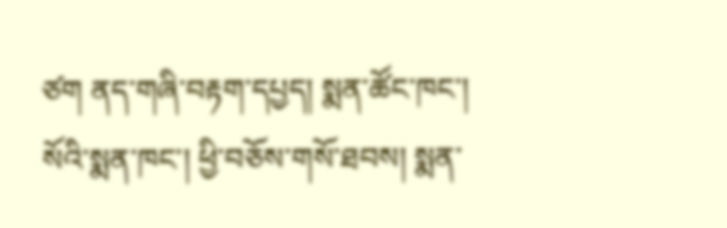ཙག ནད་གཞི་བརྟག་དཔྱད། སྨན་ཚོང་ཁང་། སོའི་སྨན་ཁང་། ཕྱི་བཅོས་གསོ་ཐབས། སྨན་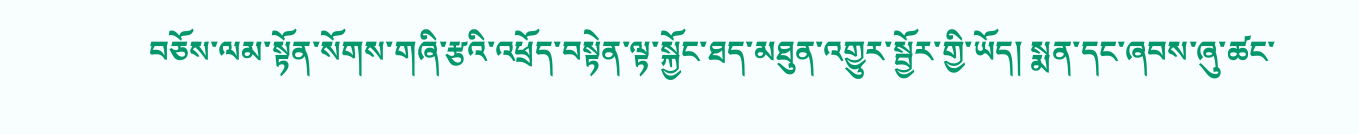བཅོས་ལམ་སྟོན་སོགས་གཞི་རྩའི་འཕྲོད་བསྟེན་ལྟ་སྐྱོང་ཐད་མཐུན་འགྱུར་སྦྱོར་གྱི་ཡོད། སྨན་དང་ཞབས་ཞུ་ཚང་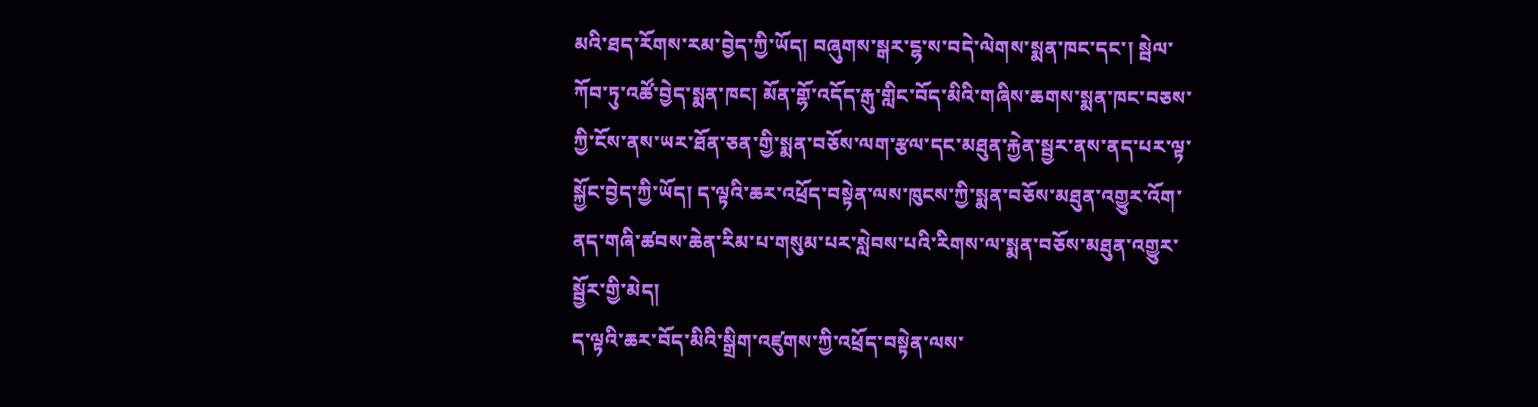མའི་ཐད་རོགས་རམ་བྱེད་ཀྱི་ཡོད། བཞུགས་སྒར་ངྷ་ས་བདེ་ལེགས་སྨན་ཁང་དང་། སྦེལ་ཀོབ་ཏུ་འཚོ་བྱེད་སྨན་ཁང། མོན་གྷོ་འདོད་རྒུ་གླིང་བོད་མིའི་གཞིས་ཆགས་སྨན་ཁང་བཅས་ཀྱི་ངོས་ནས་ཡར་ཐོན་ཅན་གྱི་སྨན་བཅོས་ལག་རྩལ་དང་མཐུན་རྐྱེན་སྦྱར་ནས་ནད་པར་ལྟ་སྐྱོང་བྱེད་ཀྱི་ཡོད། ད་ལྟའི་ཆར་འཕྲོད་བསྟེན་ལས་ཁུངས་ཀྱི་སྨན་བཅོས་མཐུན་འགྱུར་འོག་ནད་གཞི་ཚབས་ཆེན་རིམ་པ་གསུམ་པར་སླེབས་པའི་རིགས་ལ་སྨན་བཅོས་མཐུན་འགྱུར་སྦྱོར་གྱི་མེད།
ད་ལྟའི་ཆར་བོད་མིའི་སྒྲིག་འཛུགས་ཀྱི་འཕྲོད་བསྟེན་ལས་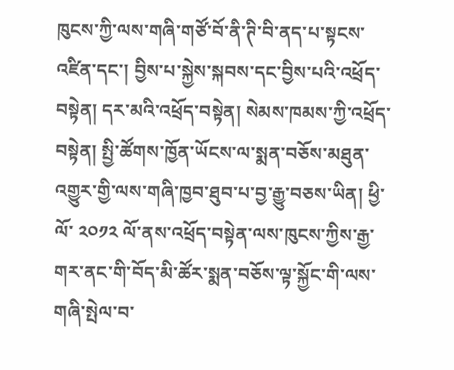ཁུངས་ཀྱི་ལས་གཞི་གཙོ་བོ་ནི་ཊི་བི་ནད་པ་སྟངས་འཛིན་དང་། བྱིས་པ་སྐྱེས་སྐབས་དང་བྱིས་པའི་འཕྲོད་བསྟེན། དར་མའི་འཕྲོད་བསྟེན། སེམས་ཁམས་ཀྱི་འཕྲོད་བསྟེན། སྤྱི་ཚོགས་ཁྱོན་ཡོངས་ལ་སྨན་བཅོས་མཐུན་འགྱུར་གྱི་ལས་གཞི་ཁྱབ་ཐུབ་པ་བྱ་རྒྱུ་བཅས་ཡིན། ཕྱི་ལོ་ ༢༠༡༢ ལོ་ནས་འཕྲོད་བསྟེན་ལས་ཁུངས་ཀྱིས་རྒྱ་གར་ནང་གི་བོད་མི་ཚོར་སྨན་བཅོས་ལྟ་སྐྱོང་གི་ལས་གཞི་སྤེལ་བ་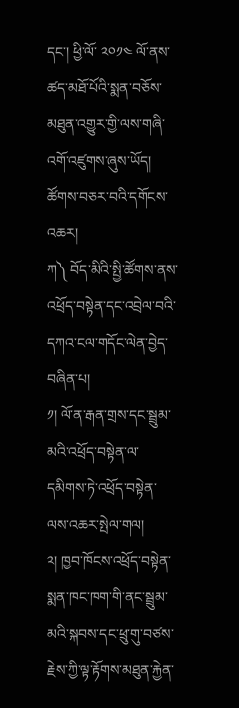དང་། ཕྱི་ལོ་ ༢༠༡༤ ལོ་ནས་ཚད་མཐོ་པོའི་སྨན་བཅོས་མཐུན་འགྱུར་གྱི་ལས་གཞི་འགོ་འཛུགས་ཞུས་ཡོད།
ཚོགས་བཅར་བའི་དགོངས་འཆར།
ཀ༽ བོད་མིའི་སྤྱི་ཚོགས་ནས་འཕྲོད་བསྟེན་དང་འབྲེལ་བའི་དཀའ་ངལ་གདོང་ལེན་བྱེད་བཞིན་པ།
༡། ལོ་ན་རྒན་གྲས་དང་སྦྲུམ་མའི་འཕྲོད་བསྟེན་ལ་དམིགས་ཏེ་འཕྲོད་བསྟེན་ལས་འཆར་སྤེལ་གལ།
༢། ཁྱབ་ཁོངས་འཕྲོད་བསྟེན་སྨན་ཁང་ཁག་གི་ནང་སྦྲུམ་མའི་སྐབས་དང་ཕྲུ་གུ་བཙས་རྗེས་ཀྱི་ལྟ་རྟོགས་མཐུན་རྐྱེན་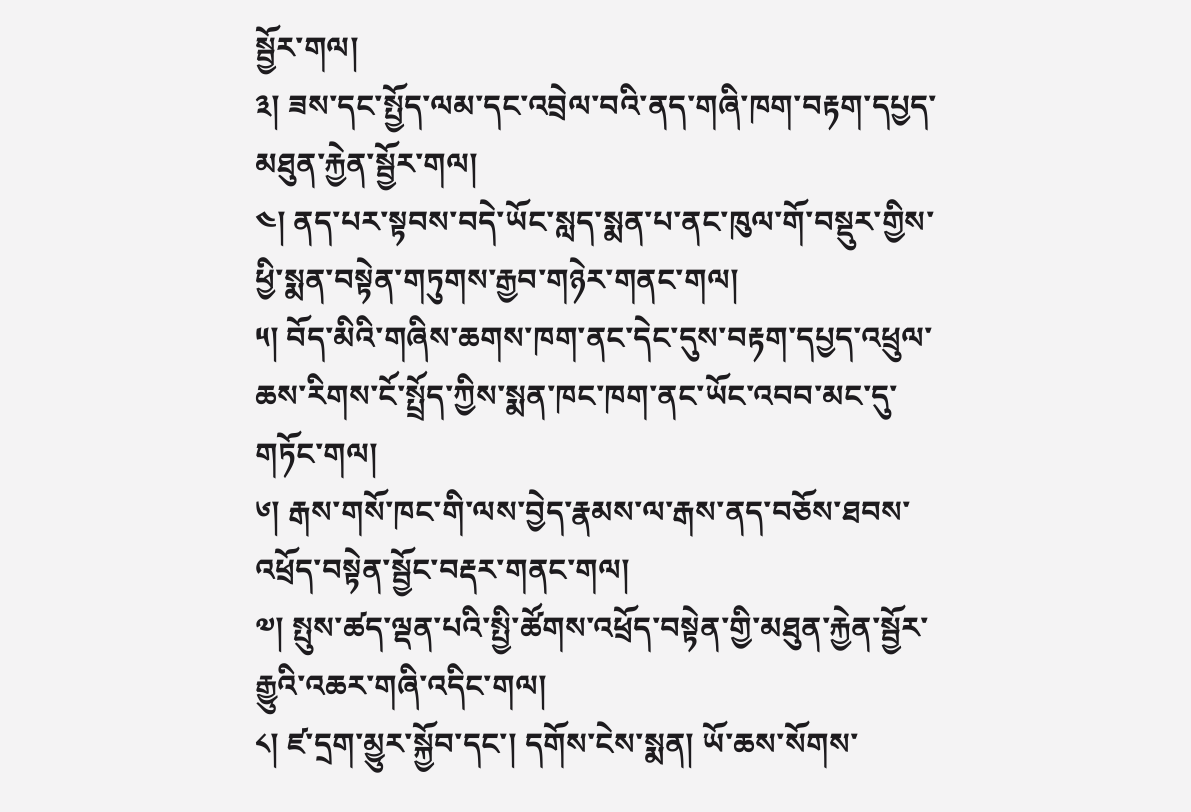སྦྱོར་གལ།
༣། ཟས་དང་སྤྱོད་ལམ་དང་འབྲེལ་བའི་ནད་གཞི་ཁག་བརྟག་དཔྱད་མཐུན་རྐྱེན་སྦྱོར་གལ།
༤། ནད་པར་སྟབས་བདེ་ཡོང་སླད་སྨན་པ་ནང་ཁུལ་གོ་བསྡུར་གྱིས་ཕྱི་སྨན་བསྟེན་གཏུགས་རྒྱབ་གཉེར་གནང་གལ།
༥། བོད་མིའི་གཞིས་ཆགས་ཁག་ནང་དེང་དུས་བརྟག་དཔྱད་འཕྲུལ་ཆས་རིགས་ངོ་སྤྲོད་ཀྱིས་སྨན་ཁང་ཁག་ནང་ཡོང་འབབ་མང་དུ་གཏོང་གལ།
༦། རྒས་གསོ་ཁང་གི་ལས་བྱེད་རྣམས་ལ་རྒས་ནད་བཅོས་ཐབས་འཕྲོད་བསྟེན་སྦྱོང་བརྡར་གནང་གལ།
༧། སྤུས་ཚད་ལྡན་པའི་སྤྱི་ཚོགས་འཕྲོད་བསྟེན་གྱི་མཐུན་རྐྱེན་སྦྱོར་རྒྱུའི་འཆར་གཞི་འདིང་གལ།
༨། ཛ་དྲག་མྱུར་སྐྱོབ་དང་། དགོས་ངེས་སྨན། ཡོ་ཆས་སོགས་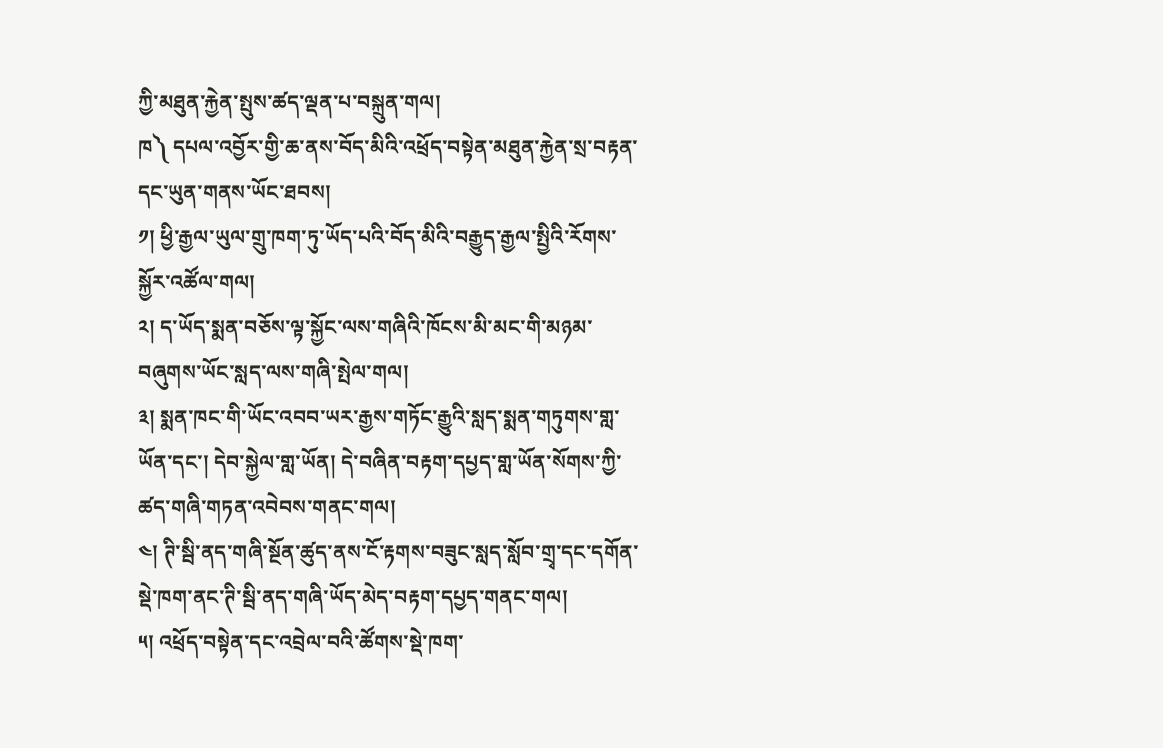ཀྱི་མཐུན་རྐྱེན་སྤུས་ཚད་ལྡན་པ་བསྐྲུན་གལ།
ཁ༽ དཔལ་འབྱོར་གྱི་ཆ་ནས་བོད་མིའི་འཕྲོད་བསྟེན་མཐུན་རྐྱེན་སྲ་བརྟན་དང་ཡུན་གནས་ཡོང་ཐབས།
༡། ཕྱི་རྒྱལ་ཡུལ་གྲུ་ཁག་ཏུ་ཡོད་པའི་བོད་མིའི་བརྒྱུད་རྒྱལ་སྤྱིའི་རོགས་སྐྱོར་འཚོལ་གལ།
༢། ད་ཡོད་སྨན་བཅོས་ལྟ་སྐྱོང་ལས་གཞིའི་ཁོངས་མི་མང་གི་མཉམ་བཞུགས་ཡོང་སླད་ལས་གཞི་སྤེལ་གལ།
༣། སྨན་ཁང་གི་ཡོང་འབབ་ཡར་རྒྱས་གཏོང་རྒྱུའི་སླད་སྨན་གཏུགས་གླ་ཡོན་དང་། དེབ་སྐྱེལ་གླ་ཡོན། དེ་བཞིན་བརྟག་དཔྱད་གླ་ཡོན་སོགས་ཀྱི་ཚད་གཞི་གཏན་འབེབས་གནང་གལ།
༤། ཊི་སྦི་ནད་གཞི་སྔོན་ཚུད་ནས་ངོ་རྟགས་བཟུང་སླད་སློབ་གྲྭ་དང་དགོན་སྡེ་ཁག་ནང་ཊི་སྦི་ནད་གཞི་ཡོད་མེད་བརྟག་དཔྱད་གནང་གལ།
༥། འཕྲོད་བསྟེན་དང་འབྲེལ་བའི་ཚོགས་སྡེ་ཁག་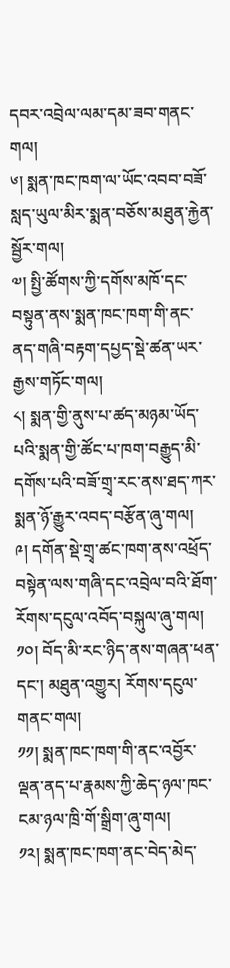དབར་འབྲེལ་ལམ་དམ་ཟབ་གནང་གལ།
༦། སྨན་ཁང་ཁག་ལ་ཡོང་འབབ་བཟོ་སླད་ཡུལ་མིར་སྨན་བཅོས་མཐུན་རྐྱེན་སྦྱོར་གལ།
༧། སྤྱི་ཚོགས་ཀྱི་དགོས་མཁོ་དང་བསྟུན་ནས་སྨན་ཁང་ཁག་གི་ནང་ནད་གཞི་བརྟག་དཔྱད་སྡེ་ཚན་ཡར་རྒྱས་གཏོང་གལ།
༨། སྨན་གྱི་ནུས་པ་ཚད་མཉམ་ཡོད་པའི་སྨན་གྱི་ཚོང་པ་ཁག་བརྒྱུད་མི་དགོས་པའི་བཟོ་གྲྭ་རང་ནས་ཐད་ཀར་སྨན་ཉོ་རྒྱུར་འབད་བརྩོན་ཞུ་གལ།
༩། དགོན་སྡེ་གྲྭ་ཚང་ཁག་ནས་འཕྲོད་བསྟེན་ལས་གཞི་དང་འབྲེལ་བའི་ཐོག་རོགས་དངུལ་འབོད་བསྐུལ་ཞུ་གལ།
༡༠། བོད་མི་རང་ཉིད་ནས་གཞན་ཕན་དང་། མཐུན་འགྱུར། རོགས་དངུལ་གནང་གལ།
༡༡། སྨན་ཁང་ཁག་གི་ནང་འབྱོར་ལྡན་ནད་པ་རྣམས་ཀྱི་ཆེད་ཉལ་ཁང་ངམ་ཉལ་ཁྲི་གོ་སྒྲིག་ཞུ་གལ།
༡༢། སྨན་ཁང་ཁག་ནང་བེད་མེད་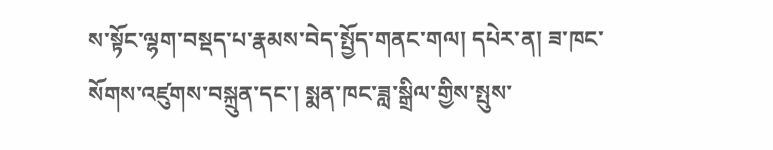ས་སྟོང་ལྷག་བསྡད་པ་རྣམས་བེད་སྤྱོད་གནང་གལ། དཔེར་ན། ཟ་ཁང་སོགས་འཛུགས་བསྐྲུན་དང་། སྨན་ཁང་ཟླ་སྒྲིལ་གྱིས་སྤུས་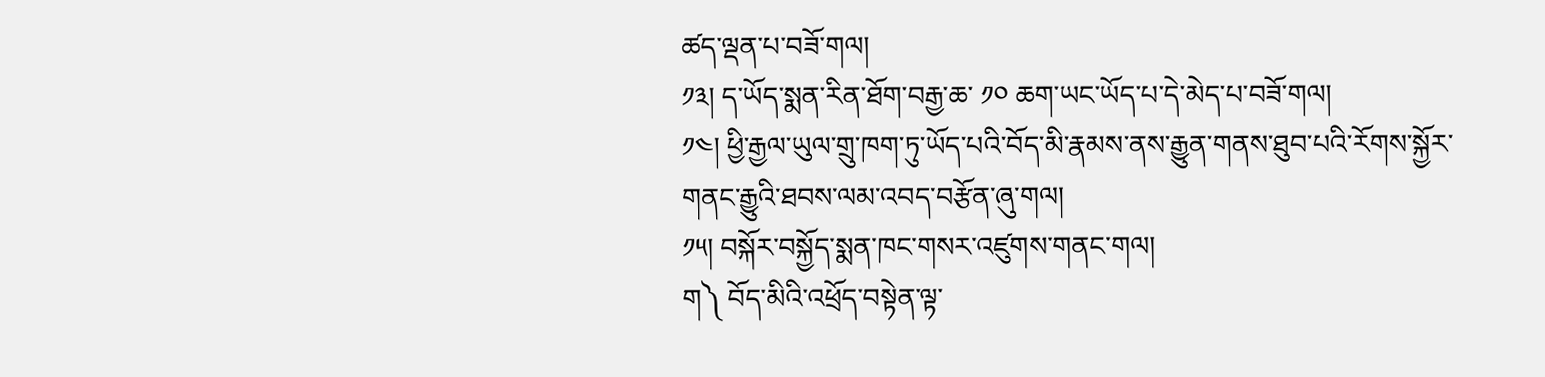ཚད་ལྡན་པ་བཟོ་གལ།
༡༣། ད་ཡོད་སྨན་རིན་ཐོག་བརྒྱ་ཆ་ ༡༠ ཆག་ཡང་ཡོད་པ་དེ་མེད་པ་བཟོ་གལ།
༡༤། ཕྱི་རྒྱལ་ཡུལ་གྲུ་ཁག་ཏུ་ཡོད་པའི་བོད་མི་རྣམས་ནས་རྒྱུན་གནས་ཐུབ་པའི་རོགས་སྐྱོར་གནང་རྒྱུའི་ཐབས་ལམ་འབད་བརྩོན་ཞུ་གལ།
༡༥། བསྐོར་བསྐྱོད་སྨན་ཁང་གསར་འཛུགས་གནང་གལ།
ག༽ བོད་མིའི་འཕྲོད་བསྟེན་ལྟ་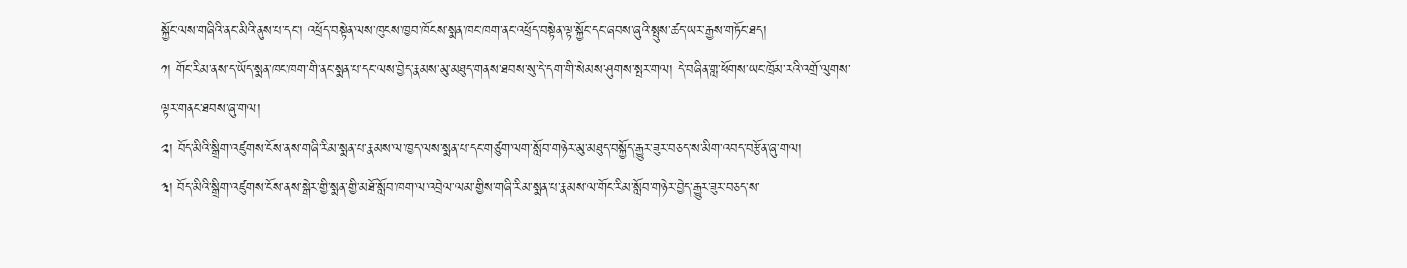སྐྱོང་ལས་གཞིའི་ནང་མིའི་ནུས་པ་དང་། འཕྲོད་བསྟེན་ལས་ཁུངས་ཁྱབ་ཁོངས་སྨན་ཁང་ཁག་ནང་འཕྲོད་བསྟེན་ལྟ་སྐྱོང་དང་ཞབས་ཞུའི་སྤུས་ཚད་ཡར་རྒྱས་གཏོང་ཐད།
༡། གོང་རིམ་ནས་ད་ཡོད་སྨན་ཁང་ཁག་གི་ནང་སྨན་པ་དང་ལས་བྱེད་རྣམས་མུ་མཐུད་གནས་ཐབས་སུ་དེ་དག་གི་སེམས་ཤུགས་སྤར་གལ། དེ་བཞིན་གླ་ཕོགས་ཡང་ཁྲོམ་རའི་འགྲོ་ལུགས་ལྟར་གནང་ཐབས་ཞུ་གལ།
༢། བོད་མིའི་སྒྲིག་འཛུགས་ངོས་ནས་གཞི་རིམ་སྨན་པ་རྣམས་ལ་ཁྱད་ལས་སྨན་པ་དང་གཙུག་ལག་སློབ་གཉེར་མུ་མཐུད་བསྐྱོད་རྒྱུར་ཟུར་བཅད་ས་མིག་འབད་བརྩོན་ཞུ་གལ།
༣། བོད་མིའི་སྒྲིག་འཛུགས་ངོས་ནས་སྒེར་གྱི་སྨན་གྱི་མཐོ་སློབ་ཁག་ལ་འབྲེལ་ལམ་གྱིས་གཞི་རིམ་སྨན་པ་རྣམས་ལ་གོང་རིམ་སློབ་གཉེར་བྱེད་རྒྱུར་ཟུར་བཅད་ས་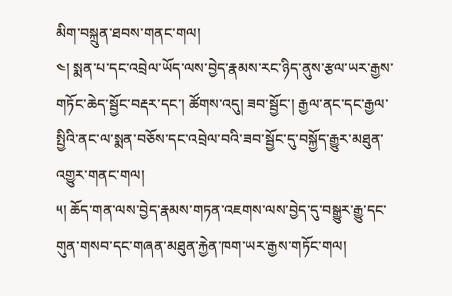མིག་བསྐྲུན་ཐབས་གནང་གལ།
༤། སྨན་པ་དང་འབྲེལ་ཡོད་ལས་བྱེད་རྣམས་རང་ཉིད་ནུས་རྩལ་ཡར་རྒྱས་གཏོང་ཆེད་སྦྱོང་བརྡར་དང་། ཚོགས་འདུ། ཟབ་སྦྱོང་། རྒྱལ་ནང་དང་རྒྱལ་སྤྱིའི་ནང་ལ་སྨན་བཅོས་དང་འབྲེལ་བའི་ཟབ་སྦྱོང་དུ་བསྐྱོད་རྒྱུར་མཐུན་འགྱུར་གནང་གལ།
༥། ཆོད་གན་ལས་བྱེད་རྣམས་གཏན་འཇགས་ལས་བྱེད་དུ་བསྒྱུར་རྒྱུ་དང་གུན་གསབ་དང་གཞན་མཐུན་རྐྱེན་ཁག་ཡར་རྒྱས་གཏོང་གལ།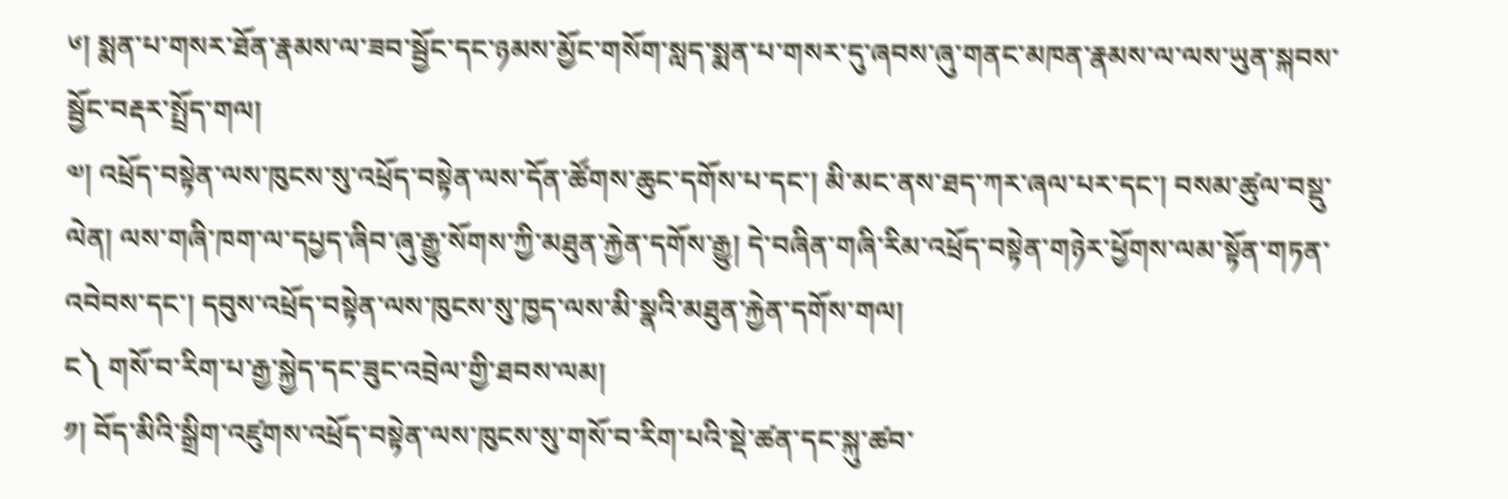༦། སྨན་པ་གསར་ཐོན་རྣམས་ལ་ཟབ་སྦྱོང་དང་ཉམས་མྱོང་གསོག་སླད་སྨན་པ་གསར་དུ་ཞབས་ཞུ་གནང་མཁན་རྣམས་ལ་ལས་ཡུན་སྐབས་སྦྱོང་བརྡར་སྤྲོད་གལ།
༧། འཕྲོད་བསྟེན་ལས་ཁུངས་སུ་འཕྲོད་བསྟེན་ལས་དོན་ཚོགས་ཆུང་དགོས་པ་དང་། མི་མང་ནས་ཐད་ཀར་ཞལ་པར་དང་། བསམ་ཚུལ་བསྡུ་ལེན། ལས་གཞི་ཁག་ལ་དཔྱད་ཞིབ་ཞུ་རྒྱུ་སོགས་ཀྱི་མཐུན་རྐྱེན་དགོས་རྒྱུ། དེ་བཞིན་གཞི་རིམ་འཕྲོད་བསྟེན་གཉེར་ཕྱོགས་ལམ་སྟོན་གཏན་འབེབས་དང་། དབུས་འཕྲོད་བསྟེན་ལས་ཁུངས་སུ་ཁྱད་ལས་མི་སྣའི་མཐུན་རྐྱེན་དགོས་གལ།
ང༽ གསོ་བ་རིག་པ་རྒྱ་སྐྱེད་དང་ཟུང་འབྲེལ་གྱི་ཐབས་ལམ།
༡། བོད་མིའི་སྒྲིག་འཛུགས་འཕྲོད་བསྟེན་ལས་ཁུངས་སུ་གསོ་བ་རིག་པའི་སྡེ་ཚན་དང་སྐུ་ཚབ་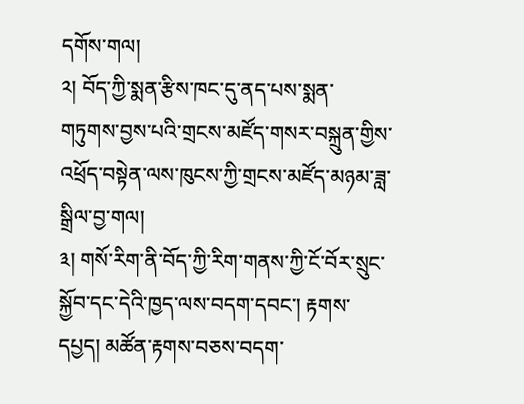དགོས་གལ།
༢། བོད་ཀྱི་སྨན་རྩིས་ཁང་དུ་ནད་པས་སྨན་གཏུགས་བྱས་པའི་གྲངས་མཛོད་གསར་བསྐྲུན་གྱིས་འཕྲོད་བསྟེན་ལས་ཁུངས་ཀྱི་གྲངས་མཛོད་མཉམ་ཟླ་སྒྲིལ་བྱ་གལ།
༣། གསོ་རིག་ནི་བོད་ཀྱི་རིག་གནས་ཀྱི་ངོ་བོར་སྲུང་སྐྱོབ་དང་དེའི་ཁྱད་ལས་བདག་དབང་། རྟགས་དཔྱད། མཚོན་རྟགས་བཅས་བདག་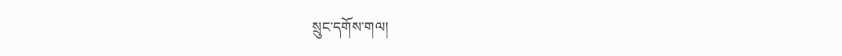སྲུང་དགོས་གལ།